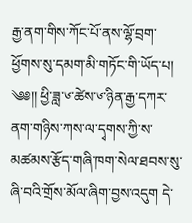རྒྱ་ནག་གིས་ཀོང་པོ་ནས་ལྷོ་བྲག་ཕྱོགས་སུ་དམག་མི་གཏོང་གི་ཡོད་པ།
༄༅།། ཕྱི་ཟླ་༦་ཚེས་༦་ཉིན་རྒྱ་དཀར་ནག་གཉིས་ཀས་ལ་དྭགས་ཀྱི་ས་མཚམས་རྩོད་གཞི་ཁག་སེལ་ཐབས་སུ་ཞི་བའི་གྲོས་མོལ་ཞིག་བྱས་འདུག དེ་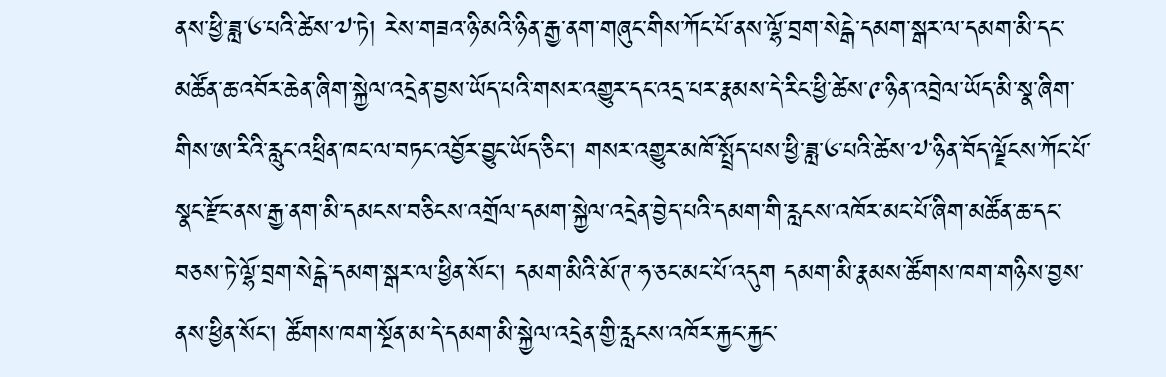ནས་ཕྱི་ཟླ་༦་པའི་ཚེས་༧་ཏེ། རེས་གཟའ་ཉི་མའི་ཉིན་རྒྱ་ནག་གཞུང་གིས་ཀོང་པོ་ནས་ལྷོ་བྲག་སེངྒེ་དམག་སྒར་ལ་དམག་མི་དང་མཚོན་ཆ་འབོར་ཆེན་ཞིག་སྐྱེལ་འདྲེན་བྱས་ཡོད་པའི་གསར་འགྱུར་དང་འདྲ་པར་རྣམས་དེ་རིང་ཕྱི་ཚེས་༩་ཉིན་འབྲེལ་ཡོད་མི་སྣ་ཞིག་གིས་ཨ་རིའི་རླུང་འཕྲིན་ཁང་ལ་བཏང་འབྱོར་བྱུང་ཡོད་ཅིང་། གསར་འགྱུར་མཁོ་སྤྲོད་པས་ཕྱི་ཟླ་༦་པའི་ཚེས་༧་ཉིན་བོད་ལྗོངས་ཀོང་པོ་སྣང་རྫོང་ནས་རྒྱ་ནག་མི་དམངས་བཅིངས་འགྲོལ་དམག་སྐྱེལ་འདྲེན་བྱེད་པའི་དམག་གི་རླངས་འཁོར་མང་པོ་ཞིག་མཚོན་ཆ་དང་བཅས་ཏེ་ལྷོ་བྲག་སེངྒེ་དམག་སྒར་ལ་ཕྱིན་སོང་། དམག་མིའི་མོ་ཊ་ཧ་ཅང་མང་པོ་འདུག དམག་མི་རྣམས་ཚོགས་ཁག་གཉིས་བྱས་ནས་ཕྱིན་སོང་། ཚོགས་ཁག་སྔོན་མ་དེ་དམག་མི་སྐྱེལ་འདྲེན་གྱི་རླངས་འཁོར་རྐྱང་རྐྱང་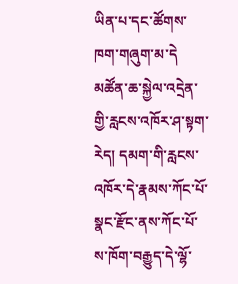ཡིན་པ་དང་ཚོགས་ཁག་གཞུག་མ་དེ མཚོན་ཆ་སྐྱེལ་འདྲེན་གྱི་རླངས་འཁོར་ཤ་སྟག་རེད། དམག་གི་རླངས་འཁོར་དེ་རྣམས་ཀོང་པོ་སྣང་རྫོང་ནས་ཀོང་པོ་ས་ཁོག་བརྒྱུད་དེ་ལྷོ་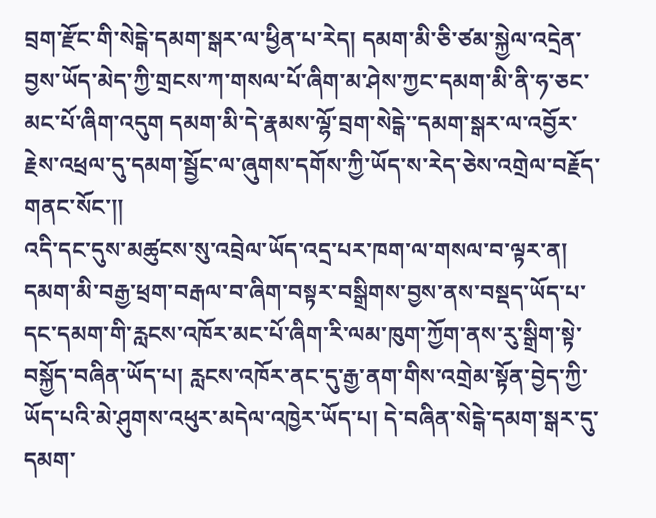བྲག་རྫོང་གི་སེངྒེ་དམག་སྒར་ལ་ཕྱིན་པ་རེད། དམག་མི་ཅི་ཙམ་སྐྱེལ་འདྲེན་བྱས་ཡོད་མེད་ཀྱི་གྲངས་ཀ་གསལ་པོ་ཞིག་མ་ཤེས་ཀྱང་དམག་མི་ནི་ཧ་ཅང་མང་པོ་ཞིག་འདུག དམག་མི་དེ་རྣམས་ལྷོ་བྲག་སེངྒེ་་དམག་སྒར་ལ་འབྱོར་རྗེས་འཕྲལ་དུ་དམག་སྦྱོང་ལ་ཞུགས་དགོས་ཀྱི་ཡོད་ས་རེད་ཅེས་འགྲེལ་བརྗོད་གནང་སོང་།།
འདི་དང་དུས་མཚུངས་སུ་འབྲེལ་ཡོད་འདྲ་པར་ཁག་ལ་གསལ་བ་ལྟར་ན། དམག་མི་བརྒྱ་ཕྲག་བརྒལ་བ་ཞིག་བསྟར་བསྒྲིགས་བྱས་ནས་བསྡད་ཡོད་པ་དང་དམག་གི་རླངས་འཁོར་མང་པོ་ཞིག་རི་ལམ་ཁུག་ཀྱོག་ནས་རུ་སྒྲིག་སྟེ་བསྐྱོད་བཞིན་ཡོད་པ། རླངས་འཁོར་ནང་དུ་རྒྱ་ནག་གིས་འགྲེམ་སྟོན་བྱེད་ཀྱི་ཡོད་པའི་མེ་ཤུགས་འཕུར་མདེལ་འཁྱེར་ཡོད་པ། དེ་བཞིན་སེངྒེ་དམག་སྒར་དུ་དམག་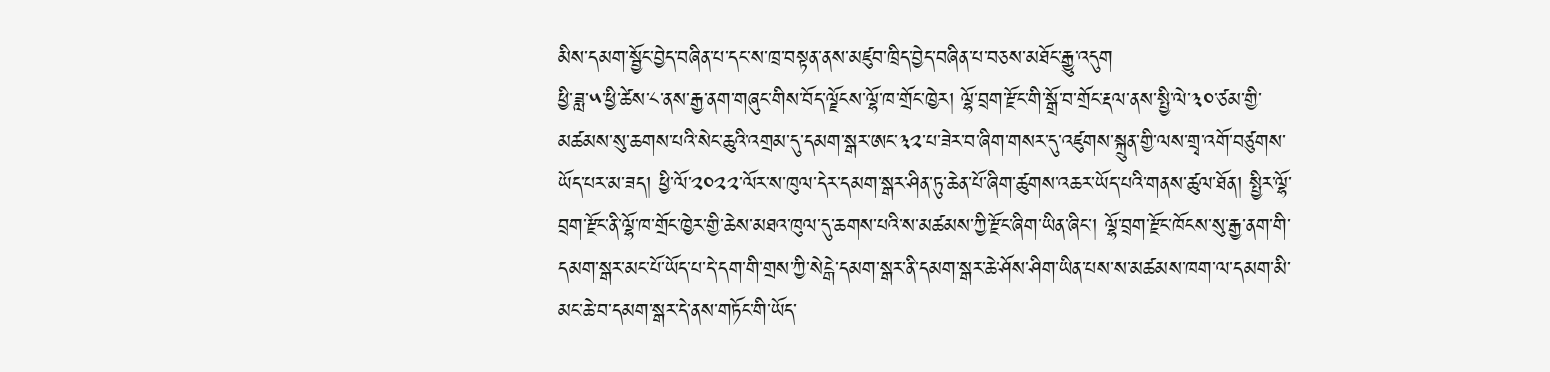མིས་དམག་སྦྱོང་བྱེད་བཞིན་པ་དང་ས་ཁྲ་བསྟན་ནས་མཛུབ་ཁྲིད་བྱེད་བཞིན་པ་བཅས་མཐོང་རྒྱུ་འདུག
ཕྱི་ཟླ་༥་ཕྱི་ཚེས་༨་ནས་རྒྱ་ནག་གཞུང་གིས་བོད་ལྗོངས་ལྷོ་ཁ་གྲོང་ཁྱེར། ལྷོ་བྲག་རྫོང་གི་སྒྲོ་བ་གྲོང་རྡལ་ནས་སྤྱི་ལེ་༣༠་ཙམ་གྱི་མཚམས་སུ་ཆགས་པའི་སེང་ཆུའི་འགྲམ་དུ་དམག་སྒར་ཨང་༣༢་པ་ཟེར་བ་ཞིག་གསར་དུ་འཛུགས་སྐྲུན་གྱི་ལས་གྲྭ་འགོ་བཙུགས་ཡོད་པར་མ་ཟད། ཕྱི་ལོ་༢༠༢༢་ལོར་ས་ཁུལ་དེར་དམག་སྒར་ཤིན་ཏུ་ཆེན་པོ་ཞིག་ཚུགས་འཆར་ཡོད་པའི་གནས་ཚུལ་ཐོན། སྤྱིར་ལྷོ་བྲག་རྫོང་ནི་ལྷོ་ཁ་གྲོང་ཁྱེར་གྱི་ཆེས་མཐའ་ཁུལ་དུ་ཆགས་པའི་ས་མཚམས་ཀྱི་རྫོང་ཞིག་ཡིན་ཞིང་། ལྷོ་བྲག་རྫོང་ཁོངས་སུ་རྒྱ་ནག་གི་དམག་སྒར་མང་པོ་ཡོད་པ་དེ་དག་གི་གྲས་ཀྱི་སེངྒེ་དམག་སྒར་ནི་དམག་སྒར་ཆེ་ཤོས་ཤིག་ཡིན་པས་ས་མཚམས་ཁག་ལ་དམག་མི་མང་ཆེ་བ་དམག་སྒར་དེ་ནས་གཏོང་གི་ཡོད་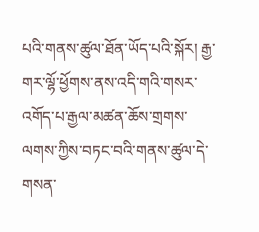པའི་གནས་ཚུལ་ཐོན་ཡོད་པའི་སྐོར། རྒྱ་གར་ལྷོ་ཕྱོགས་ནས་འདི་གའི་གསར་འགོད་པ་རྒྱལ་མཚན་ཆོས་གྲགས་ལགས་ཀྱིས་བཏང་བའི་གནས་ཚུལ་དེ་གསན་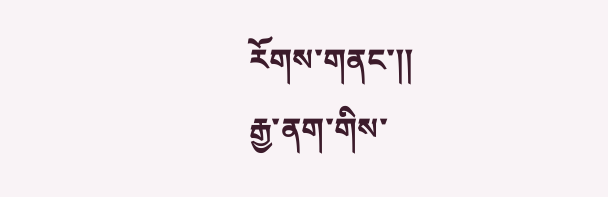རོགས་གནང་།།
རྒྱ་ནག་གིས་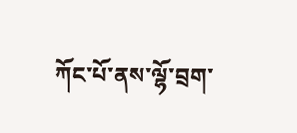ཀོང་པོ་ནས་ལྷོ་བྲག་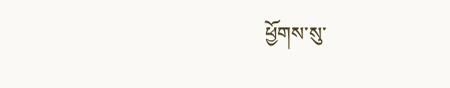ཕྱོགས་སུ་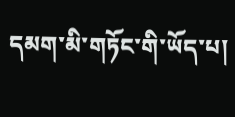དམག་མི་གཏོང་གི་ཡོད་པ།